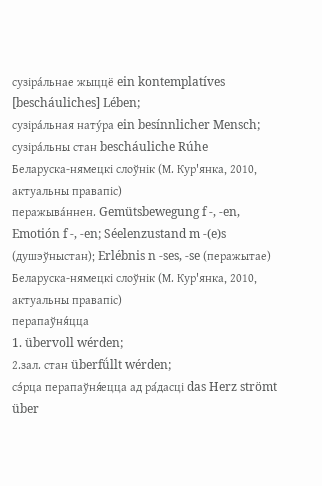сузіра́льнае жыццё ein kontemplatíves [bescháuliches] Lében;
сузіра́льная нату́ра ein besínnlicher Mensch;
сузіра́льны стан bescháuliche Rúhe
Беларуска-нямецкі слоўнік (М. Кур'янка, 2010, актуальны правапіс)
перажыва́ннен. Gemütsbewegung f -, -en, Emotión f -, -en; Séelenzustand m -(e)s (душэўныстан); Erlébnis n -ses, -se (перажытае)
Беларуска-нямецкі слоўнік (М. Кур'янка, 2010, актуальны правапіс)
перапаўня́цца
1. übervoll wérden;
2.зал. стан überfǘllt wérden;
сэ́рца перапаўня́ецца ад ра́дасці das Herz strömt über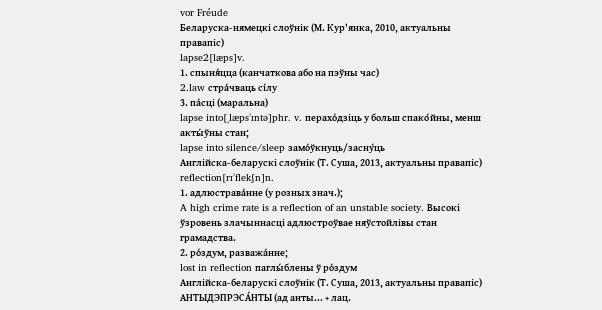vor Fréude
Беларуска-нямецкі слоўнік (М. Кур'янка, 2010, актуальны правапіс)
lapse2[læps]v.
1. спыня́цца (канчаткова або на пэўны час)
2.law стра́чваць сі́лу
3. па́сці (маральна)
lapse into[ˌlæpsˈɪntə]phr. v. перахо́дзіць у больш спако́йны, менш акты́ўны стан;
lapse into silence/sleep замо́ўкнуць/засну́ць
Англійска-беларускі слоўнік (Т. Суша, 2013, актуальны правапіс)
reflection[rɪˈflekʃn]n.
1. адлюстрава́нне (у розных знач.);
A high crime rate is a reflection of an unstable society. Высокі ўзровень злачыннасці адлюстроўвае няўстойлівы стан грамадства.
2. ро́здум, разважа́нне;
lost in reflection паглы́блены ў ро́здум
Англійска-беларускі слоўнік (Т. Суша, 2013, актуальны правапіс)
АНТЫДЭПРЭСА́НТЫ (ад анты... + лац.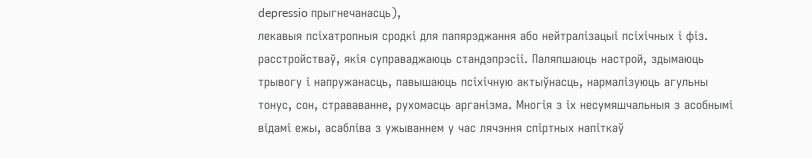depressio прыгнечанасць),
лекавыя псіхатропныя сродкі для папярэджання або нейтралізацыі псіхічных і фіз. расстройстваў, якія суправаджаюць стандэпрэсіі. Паляпшаюць настрой, здымаюць трывогу і напружанасць, павышаюць псіхічную актыўнасць, нармалізуюць агульны тонус, сон, страваванне, рухомасць арганізма. Многія з іх несумяшчальныя з асобнымі відамі ежы, асабліва з ужываннем у час лячэння спіртных напіткаў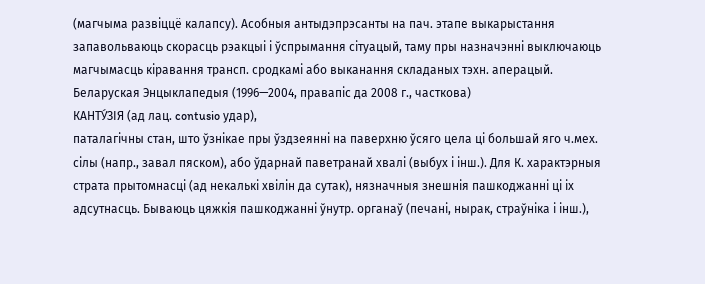(магчыма развіццё калапсу). Асобныя антыдэпрэсанты на пач. этапе выкарыстання запавольваюць скорасць рэакцыі і ўспрымання сітуацый, таму пры назначэнні выключаюць магчымасць кіравання трансп. сродкамі або выканання складаных тэхн. аперацый.
Беларуская Энцыклапедыя (1996—2004, правапіс да 2008 г., часткова)
КАНТУ́ЗІЯ (ад лац. contusio удар),
паталагічны стан, што ўзнікае пры ўздзеянні на паверхню ўсяго цела ці большай яго ч.мех. сілы (напр., завал пяском), або ўдарнай паветранай хвалі (выбух і інш.). Для К. характэрныя страта прытомнасці (ад некалькі хвілін да сутак), нязначныя знешнія пашкоджанні ці іх адсутнасць. Бываюць цяжкія пашкоджанні ўнутр. органаў (печані, нырак, страўніка і інш.),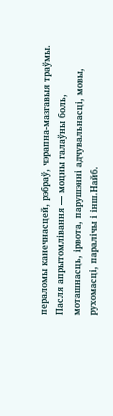пераломы канечнасцей, рэбраў, чэрапна-мазгавыя траўмы. Пасля апрытомлівання — моцны галаўны боль, моташнасць, ірвота, парушэнні адчувальнасці, мовы, рухомасці, паралічы і інш.Найб.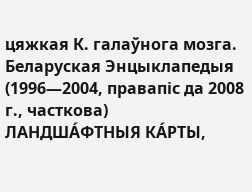цяжкая К. галаўнога мозга.
Беларуская Энцыклапедыя (1996—2004, правапіс да 2008 г., часткова)
ЛАНДША́ФТНЫЯ КА́РТЫ,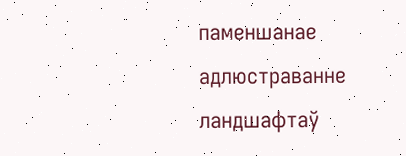паменшанае адлюстраванне ландшафтаў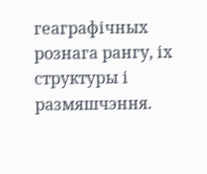геаграфічных рознага рангу, іх структуры і размяшчэння.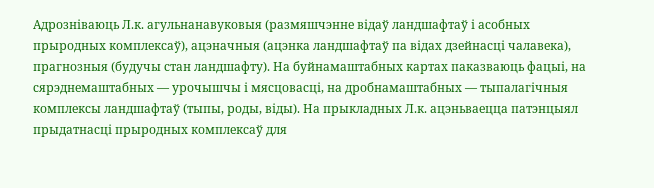Адрозніваюць Л.к. агульнанавуковыя (размяшчэнне відаў ландшафтаў і асобных прыродных комплексаў), ацэначныя (ацэнка ландшафтаў па відах дзейнасці чалавека), прагнозныя (будучы стан ландшафту). На буйнамаштабных картах паказваюць фацыі, на сярэднемаштабных — урочышчы і мясцовасці, на дробнамаштабных — тыпалагічныя комплексы ландшафтаў (тыпы, роды, віды). На прыкладных Л.к. ацэньваецца патэнцыял прыдатнасці прыродных комплексаў для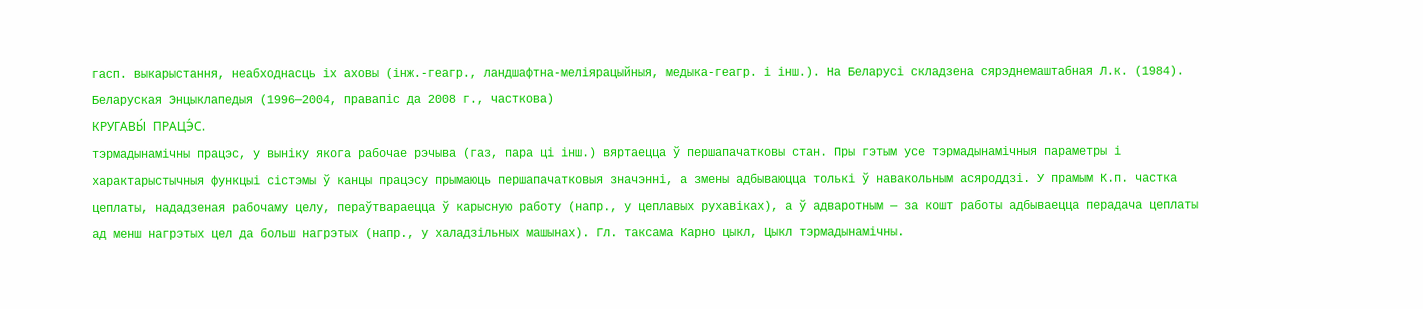гасп. выкарыстання, неабходнасць іх аховы (інж.-геагр., ландшафтна-меліярацыйныя, медыка-геагр. і інш.). На Беларусі складзена сярэднемаштабная Л.к. (1984).
Беларуская Энцыклапедыя (1996—2004, правапіс да 2008 г., часткова)
КРУГАВЫ́ ПРАЦЭ́С.
тэрмадынамічны працэс, у выніку якога рабочае рэчыва (газ, пара ці інш.) вяртаецца ў першапачатковы стан. Пры гэтым усе тэрмадынамічныя параметры і характарыстычныя функцыі сістэмы ў канцы працэсу прымаюць першапачатковыя значэнні, а змены адбываюцца толькі ў навакольным асяроддзі. У прамым К.п. частка цеплаты, нададзеная рабочаму целу, пераўтвараецца ў карысную работу (напр., у цеплавых рухавіках), а ў адваротным — за кошт работы адбываецца перадача цеплаты ад менш нагрэтых цел да больш нагрэтых (напр., у халадзільных машынах). Гл. таксама Карно цыкл, Цыкл тэрмадынамічны.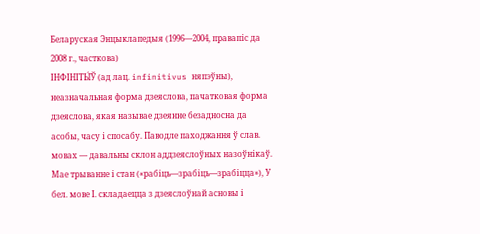Беларуская Энцыклапедыя (1996—2004, правапіс да 2008 г., часткова)
ІНФІНІТЫ́Ў (ад лац. infinitivus няпэўны),
неазначальная форма дзеяслова, пачатковая форма дзеяслова, якая называе дзеянне безадносна да асобы, часу і спосабу. Паводле паходжання ў слав. мовах — давальны склон аддзеяслоўных назоўнікаў. Мае трыванне і стан («рабіць—зрабіць—зрабіцца»), У бел. мове І. складаецца з дзеяслоўнай асновы і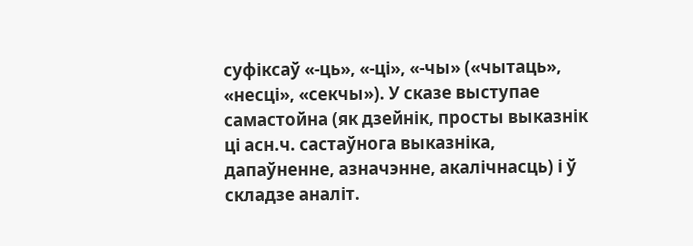суфіксаў «-ць», «-ці», «-чы» («чытаць», «несці», «секчы»). У сказе выступае самастойна (як дзейнік, просты выказнік ці асн.ч. састаўнога выказніка, дапаўненне, азначэнне, акалічнасць) і ў складзе аналіт.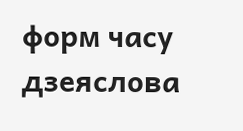форм часу дзеяслова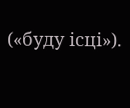(«буду ісці»).